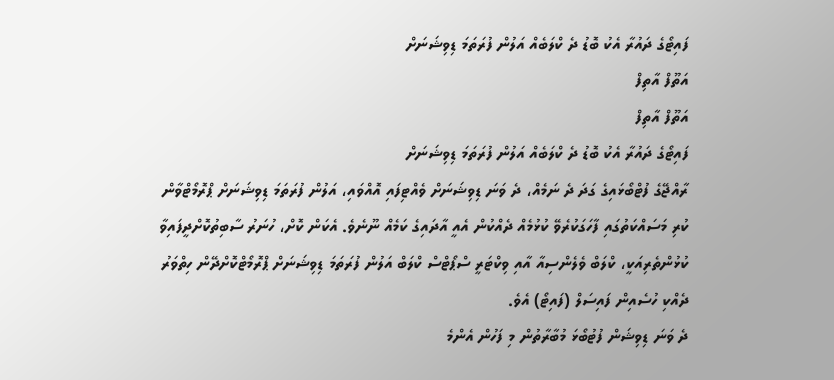ފައިޓޯގެ ދައުރާ އެކު ބޮޑު ދެ ކްލަބެއް އަލުން ފުރަތަމަ ޑިވިޝަނަށް
އަތޫފް އާތިފް
އަތޫފް އާތިފް
ފައިޓޯގެ ދައުރާ އެކު ބޮޑު ދެ ކްލަބެއް އަލުން ފުރަތަމަ ޑިވިޝަނަށް
ރާއްޖޭގެ ފުޓްބޯޅައިގެ ގަދަ ދެ ނަމެއް، ދެ ވަނަ ޑިވިޝަނަށް ވެއްޓިފައި އޮއްވައި، އަލުން ފުރަތަމަ ޑިވިޝަނަށް ޕްރޮމޯޓްވާން ކުރި މަސައްކަތުގައި ފާހަގަކުރެވޭ ކުޅުމެއް ދެއްކުން އެއީ އާދައިގެ ކަމެއް ނޫނެވެ. އެކަން ކޮށް، ހުނަރު ސާބިތުކޮށްދީފައިވާ ކުޅުންތެރިއަކީ، ކްލަބް ވެލެންސިއާ އާއި ވިކްޓަރީ ސްޕޯޓްސް ކްލަބް އަލުން ފުރަތަމަ ޑިވިޝަނަށް ޕްރޮމޯޓްކޮށްދޭން ހިތްވަރު ދެއްކި ހުސެއިން ފައިސަލް (ފައިޓޯ) އެވެ.
ދެ ވަނަ ޑިވިޝަން ފުޓުބޯޅަ މުބާރާތުން މި ފަހުން އެންމެ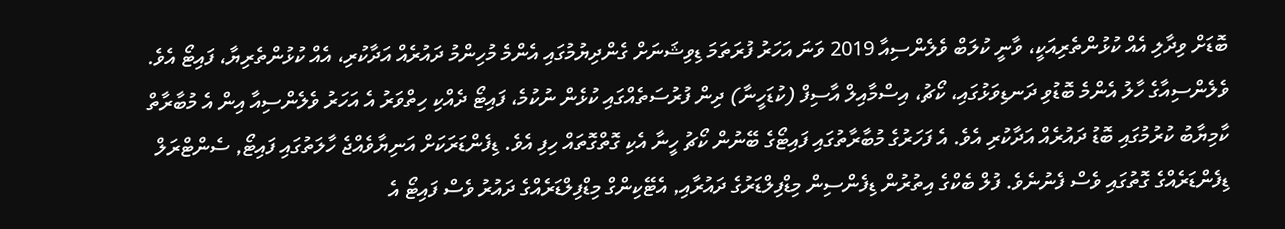ބޮޑަށް ވިދާލި އެއް ކުޅުންތެރިއަކީ، ވާނީ ކުލަބް ވެލެންސިއާ 2019 ވަނަ އަހަރު ފުރަތަމަ ޑިވިޝަނަށް ގެންދިޔުމުގައި އެންމެ މުހިންމު ދައުރެއް އަދާކުރި، އެއް ކުޅުންތެރިޔާ، ފައިޓޯ އެވެ.
ވެލެންސިއާގެ ހާލު އެންމެ ބޮޑުވި ދަނޑިވަޅުގައި، ކޯޗު، އިސްމާއިލް އާސިފް (ކުޑަހީނާ) ދިން ފުރުސަތެއްގައި ކުޅެން ނުކުމެ، ފައިޓޯ ދެއްކި ހިތްވަރު އެ އަހަރު ވެލެންސިއާ އިން އެ މުބާރާތް ކާމިޔާބު ކުރުމުގައި ބޮޑު ދައުރެއް އަދާކުރި އެވެ. އެ ފަހަރުގެ މުބާރާތުގައި ފައިޓޯގެ ބޭނުން ކޯޗު ހީނާ އެކި ގޮތްގޮތައް ހިފި އެވެ. ޑިފެންޑަރަކަށް އަނިޔާވެއްޖެ ހާލަތުގައި ފައިޓޯ, ސެންޓްރަލް ޑިފެންޑަރެއްގެ ގޮތުގައި ވެސް ފެނުނެވެ. ފުލް ބެކްގެ އިތުރުން ޑިފެންސިން މިޑްފިލްޑަރުގެ ދައުރާއި, އެޓޭކިންގް މިޑްފިލްޑަރެއްގެ ދައުރު ވެސް ފައިޓޯ އެ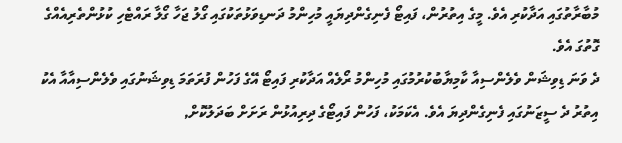މުބާރާތުގައި އަދާކުރި އެވެ. މީގެ އިތުރުން، ފައިޓޯ ފެނިގެންދިޔައީ މުހިންމު ދަނޑިވަޅުތަކުގައި ގޯލު ޖަހާ ގޯލާ ރައްޓެހި ކުޅުންތެރިއެއްގެ ގޮތުގަ އެވެ.
ދެ ވަނަ ޑިވިޝަން ވެލެންސިއާ ކާމިޔާބުކުރުމުގައި މުހިންމު ރޯލެއް އަދާކުރި ފައިޓޯ އޭގެ ފަހުން ފުރަތަމަ ޑިވިޝަނުގައި ވެލެންސިއާއާ އެކު އިތުރު ދެ ސީޒަނުގައި ފެނިގެންދިޔަ އެވެ. އެކަމަކު، ފަހުން ފައިޓޯގެ ދިރިއުޅުން ރަށަށް ބަދަލުކޮށް,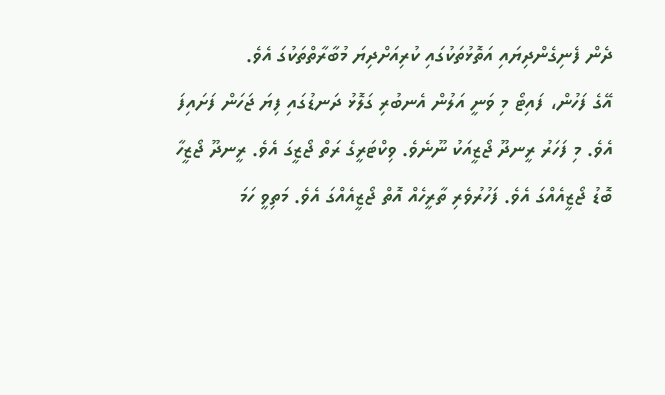ދެން ފެނިގެންދިޔައި އަތޮޅުތަކުގައި ކުރިއަށްދިޔަ މުބާރާތްތަކުގަ އެވެ.
އޭގެ ފަހުން، ފައިޓޯ މި ވަނީ އަލުން އެނބުރި ގަލޮޅު ދަނޑުގައި ފިޔަ ޖަހަން ފަށައިފަ އެވެ. މި ފަހަރު ރީނދޫ ޖޯޒީއަކު ނޫނެވެ. ވިކްޓަރީގެ ރަތް ޖޯޒީގަ އެވެ. ރީނދޫ ޖޯޒީހާ ބޮޑު ޖޯޒީއެއްގަ އެވެ. ފަހުރުވެރި ތާރީހެއް އޮތް ޖޯޒީއެއްގަ އެވެ. މަތިވީ ހަމަ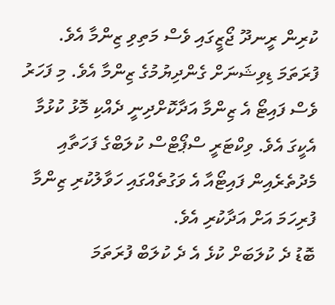ކުރިން ރީނދޫ ޖޯޒީގައި ވެސް މަތިވި ޒިންމާ އެވެ. ފުރަތަމަ ޑިވިޝަނަށް ގެންދިޔުމުގެ ޒިންމާ އެވެ. މި ފަހަރު ވެސް ފައިޓޯ އެ ޒިންމާ އަދާކޮށްދިނީ ދެއްކި މޮޅު ކުޅުމާ އެކީގަ އެވެ. ވިކްޓަރީ ސްޕޯޓްސް ކުލަބްގެ ފަހަތާއި މެދުތެރެއިން ފައިޓޯއާ އެ ވަގުތެއްގައި ހަވާލުކުރި ޒިންމާ ފުރިހަމަ އަށް އަދާކުރި އެވެ.
ބޮޑު ދެ ކުލަބަށް ކުޅެ އެ ދެ ކުލަބް ފުރަތަމަ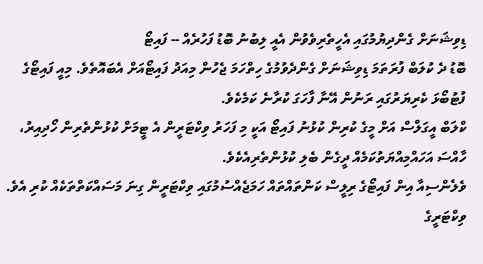ޑިވިޝަނަށް ގެންދިޔުމުގައި އެހީތެރިވެވުން އެއީ ލިބުނު ބޮޑު ފަހުރެއް -- ފައިޓޯ
ބޮޑު ދެ ކުލަބް ފުރަތަމަ ޑިވިޝަނަށް ގެންދެވުމުގެ ހިތްހަމަ ޖެހުން މިއަދު ފައިޓޯއަށް އެބައޮތެވެ. މިއީ ފައިޓޯގެ ފުޓުބޯޅަ ކެރިޔަރުގައި ރަނުން އޭނާ ފާހަގަ ކުރާނެ ކަމެކެވެ.
ކްލަބް އީގަލްސް އަށް މީގެ ކުރިން ކުޅުނު ފައިޓޯ އަކީ މި ފަހަރު ވިކްޓަރީން އެ ޓީމަށް ކުޅުންތެރިން ހޯދިއިރު، ހާއްސަ އަހައްމިއްޔަތުކަމެއް ދީގެން ބެލި ކުޅުންތެރިއެކެވެ.
ވެލެންސިއާ އިން ފައިޓޯގެ ރިލީސް ކަންތައްތައް ހަމަޖެއްސުމުގައި ވިކްޓަރީން ގިނަ މަސައްކަތްތަކެއް ކުރި އެވެ.
ވިކްޓަރީގެ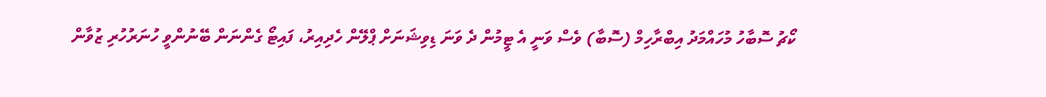ކޯޗު ސޮބާހު މުހައްމަދު އިބްރާހިމް (ސޮބާ) ވެސް ވަނީ އެ ޓީމުން ދެ ވަނަ ޑިވިޝަނަށް ޕްލޭން ހެދިއިރު، ފައިޓޯ ގެންނަން ބޭނުންވީ ހުނަރުހުރި ޒުވާން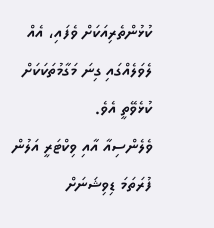ކުޅުންތެރިއަކަށް ވެފައި، އެއް ލެވަލެއްގައި ގިނަ މަގާމުތަކަކަށް ކުޅެވޭތީ އެވެ.
ވެލެންސިއާ އާއި ވިކްޓަރީ އަލުން ފުރަތަމަ ޑިވިޝަނަށް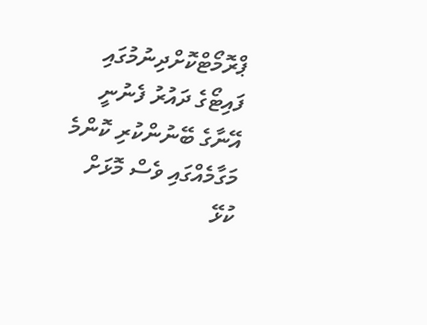ޕްރޮމޯޓްކޮށްދިނުމުގައި ފައިޓޯގެ ދައުރު ފެނުނީ އޭނާގެ ބޭނުންކުރި ކޮންމެ މަގާމެއްގައި ވެސް މޮޅަށް ކުޅޭ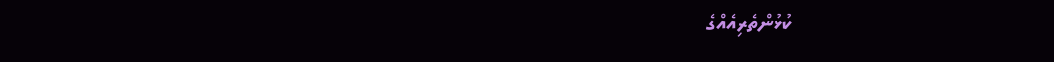ކުޅުންތެރިއެއްގެ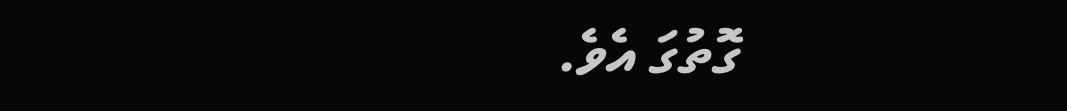ގޮތުގަ އެވެ.